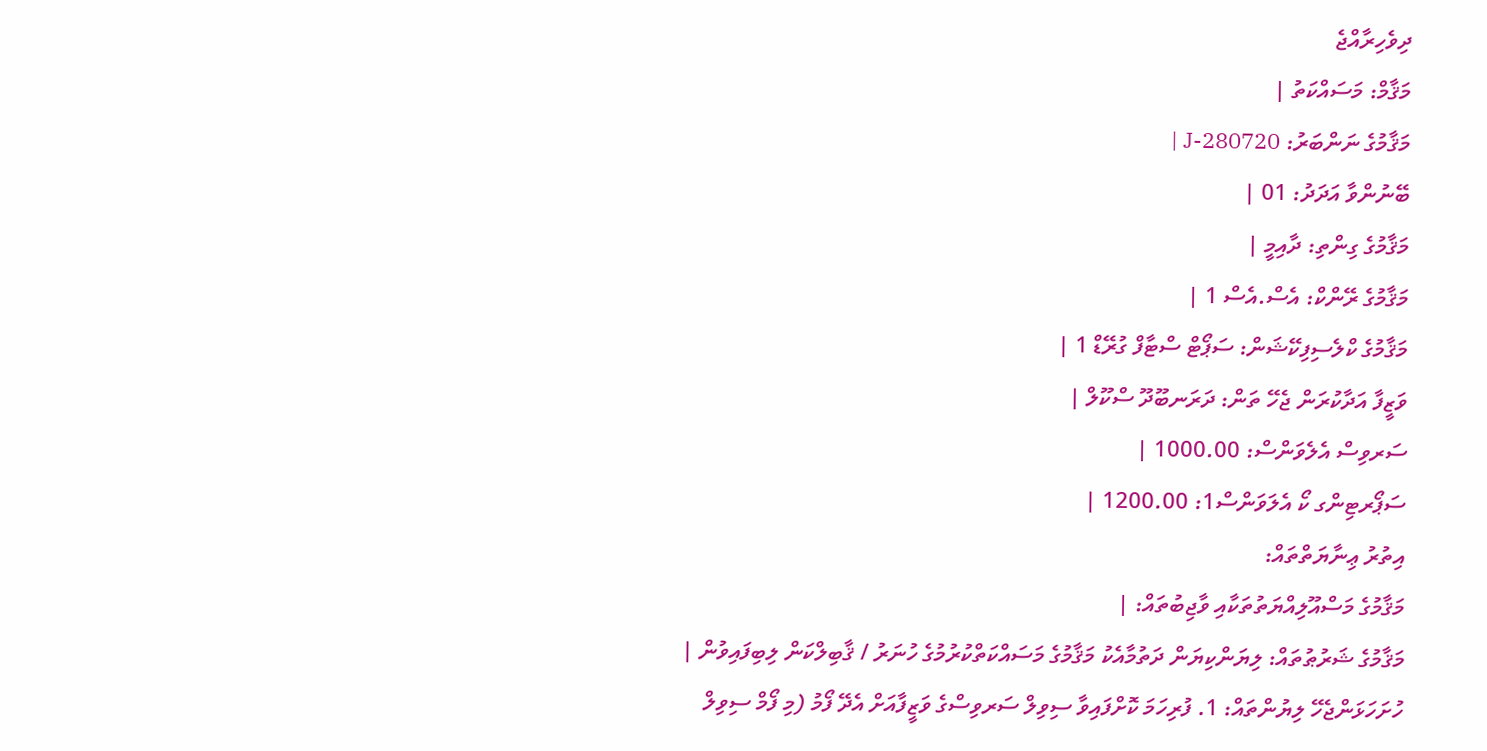ދިވެހިރާއްޖެ
މަޤާމް: މަސައްކަތު |
މަޤާމުގެ ނަންބަރު: J-280720 |
ބޭނުންވާ އަދަދު: 01 |
މަޤާމުގެ ގިންތި: ދާއިމީ |
މަޤާމުގެ ރޭންކް: އެސް.އެސް 1 |
މަޤާމުގެ ކްލެސިފިކޭޝަން: ސަޕޯޓް ސްޓާފް ގުރޭޑް 1 |
ވަޒީފާ އަދާކުރަން ޖެހޭ ތަން: ދަރަނބޫދޫ ސްކޫލް |
ސަރވިސް އެލެވަންސް: 1000.00 |
ސަޕޯރޓިންގ ކޯ އެލަވަންސް1: 1200.00 |
އިތުރު ޢިނާޔަތްތައް:
މަޤާމުގެ މަސްއޫލިއްޔަތުތަކާއި ވާޖިބުތައް: |
މަޤާމުގެ ޝަރުޠުތައް: ލިޔަންކިޔަން ދަތުމާއެކު މަޤާމުގެ މަސައްކަތްކުރުމުގެ ހުނަރު / ޤާބިލްކަން ލިބިފައިވުން |
ހުށަހަޅަންޖެހޭ ލިޔުންތައް: 1. ފުރިހަމަ ކޮށްފައިވާ ސިވިލް ސަރވިސްގެ ވަޒީފާއަށް އެދޭ ފޯމު (މި ފޯމް ސިވިލް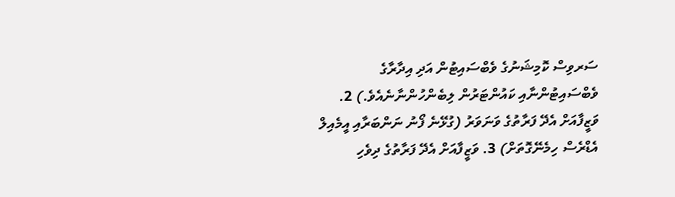ސަރވިސް ކޮމިޝަނުގެ ވެބްސައިޓުން އަދި އިދާރާގެ ވެބްސައިޓުންނާއި ކައުންޓަރުން ލިބެންހުންނާނެއެވެ.) 2. ވަޒީފާއަށް އެދޭ ފަރާތުގެ ވަނަވަރު (ގުޅޭނެ ފޯނު ނަންބަރާއި އީމެއިލް އެޑްރެސް ހިމެނޭގޮތަށް) 3. ވަޒީފާއަށް އެދޭ ފަރާތުގެ ދިވެހި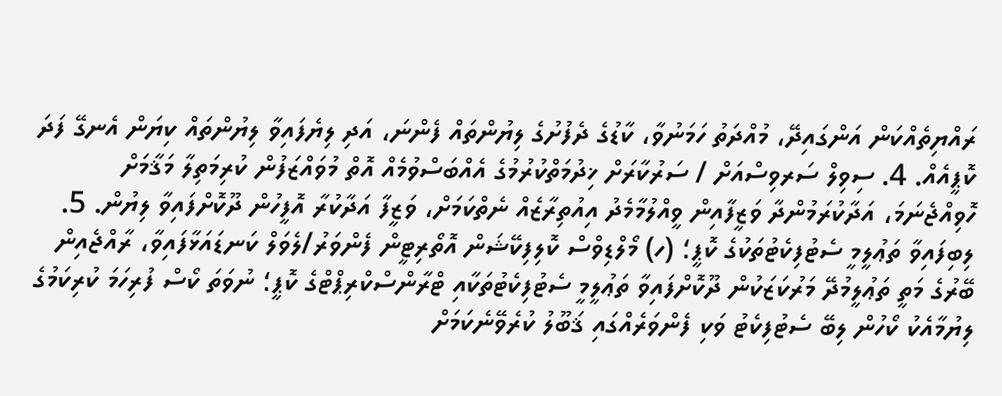ރައްޔިތެއްކަން އަންގައިދޭ، މުއްދަތު ހަމަނުވާ، ކާޑުގެ ދެފުށުގެ ލިޔުންތައް ފެންނަ، އަދި ލިޔެފައިވާ ލިޔުންތައް ކިޔަން އެނގޭ ފަދަ ކޮޕީއެއް. 4. ސިވިލް ސަރވިސްއަށް / ސަރުކާރަށް ޚިދުމަތްކުރުމުގެ އެއްބަސްވުމެއް އޮތް މުވައްޒަފުން ކުރިމަތިލާ މަޤާމަށް ހޮވިއްޖެނަމަ، އަދާކުރަމުންދާ ވަޒީފާއިން ވީއްލުމާމެދު އިއުތިރާޒެއް ނެތްކަމަށް، ވަޒީފާ އަދާކުރާ އޮފީހުން ދޫކޮށްފައިވާ ލިޔުން. 5. ލިބިފައިވާ ތަޢުލީމީ ސެޓުފިކެޓުތަކުގެ ކޮޕީ؛ (ހ) މޯލްޑިވްސް ކޮލިފިކޭޝަން އޮތޯރިޓީން ފެންވަރު/ލެވަލް ކަނޑައަޅާފައިވާ، ރާއްޖެއިން ބޭރުގެ މަތީ ތަޢުލީމުދޭ މަރުކަޒަކުން ދޫކޮށްފައިވާ ތަޢުލީމީ ސެޓުފިކެޓުތަކާއި ޓްރާންސްކްރިޕްޓްގެ ކޮޕީ؛ ނުވަތަ ކޯސް ފުރިހަމަ ކުރިކަމުގެ ލިޔުމާއެކު ކޯހުން ލިބޭ ސެޓުފިކެޓު ވަކި ފެންވަރެއްގައި ޤަބޫލު ކުރެވޭނެކަމަށް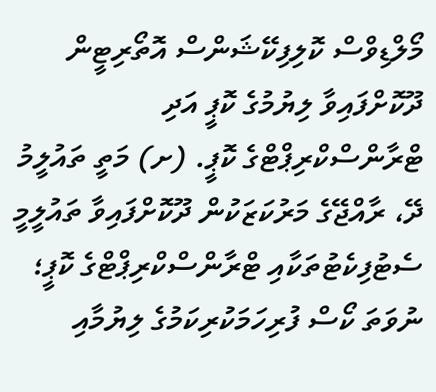މޯލްޑިވްސް ކޮލިފިކޭޝަންސް އޮތޯރިޓީން ދޫކޮށްފައިވާ ލިޔުމުގެ ކޮޕީ އަދި ޓްރާންސްކްރިޕްޓްގެ ކޮޕީ. (ށ) މަތީ ތައުލީމު ދޭ، ރާއްޖޭގެ މަރުކަޒަކުން ދޫކޮށްފައިވާ ތައުލީމީ ސެޓުފިކެޓުތަކާއި ޓްރާންސްކްރިޕްޓްގެ ކޮޕީ؛ ނުވަތަ ކޯސް ފުރިހަމަކުރިކަމުގެ ލިޔުމާއި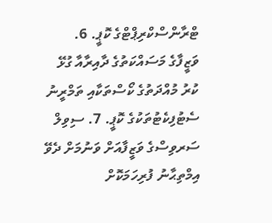ޓްރާންސްކްރިޕްޓްގެ ކޮޕީ. 6. ވަޒީފާގެ މަސައްކަތުގެ ދާއިރާއާ ގުޅޭ ކުރު މުއްދަތުގެ ކޯސްތަކާއި ތަމްރީނު ސެޓުފިކެޓުތަކުގެ ކޮޕީ. 7. ސިވިލް ސަރވިސްގެ ވަޒީފާއަށް ވަނުމަށް ދެވޭ އިމްތިޙާނު ފުރިހަމަކޮށް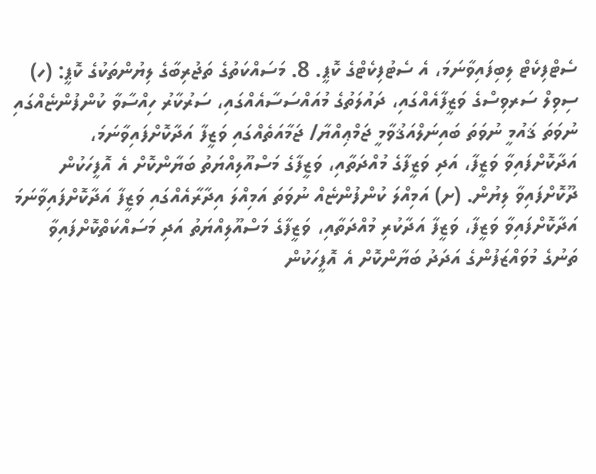ސެޓްފިކެޓް ލިބިފައިވާނަމަ، އެ ސެޓުފިކެޓްގެ ކޮޕީ. 8. މަސައްކަތުގެ ތަޖުރިބާގެ ލިޔުންތަކުގެ ކޮޕީ: (ހ) ސިވިލް ސަރވިސްގެ ވަޒީފާއެއްގައި، ދައުލަތުގެ މުއައްސަސާއެއްގައި، ސަރުކާރު ހިއްސާވާ ކުންފުންޏެއްގައި ނުވަތަ ޤައުމީ ނުވަތަ ބައިނަލްއަޤުވާމީ ޖަމްޢިއްޔާ/ ޖަމާއަތެއްގައި ވަޒީފާ އަދާކޮށްފައިވާނަމަ، އަދާކޮށްފައިވާ ވަޒީފާ، އަދި ވަޒީފާގެ މުއްދަތާއި، ވަޒީފާގެ މަސްއޫލިއްޔަތު ބަޔާންކޮށް އެ އޮފީހަކުން ދޫކޮށްފައިވާ ލިޔުން. (ށ) އަމިއްލަ ކުންފުންޏެއް ނުވަތަ އަމިއްލަ އިދާރާއެއްގައި ވަޒީފާ އަދާކޮށްފައިވާނަމަ އަދާކޮށްފައިވާ ވަޒީފާ، ވަޒީފާ އަދާކުރި މުއްދަތާއި، ވަޒީފާގެ މަސްއޫލިއްޔަތު އަދި މަސައްކަތްކޮށްފައިވާ ތަނުގެ މުވައްޒަފުންގެ އަދަދު ބަޔާންކޮށް އެ އޮފީހަކުން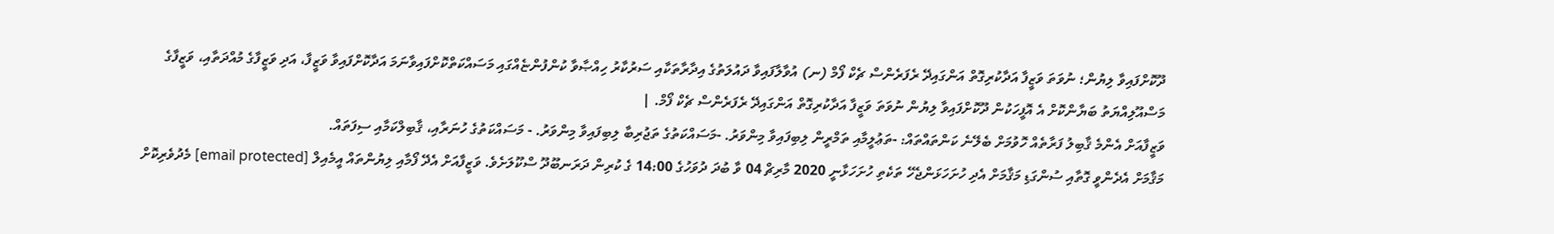ދޫކޮށްފައިވާ ލިޔުން؛ ނުވަތަ ވަޒީފާ އަދާކުރިގޮތް އަންގައިދޭ ރެފަރެންސް ޗެކް ފޯމް (ނ) އުވާލާފައިވާ ދައުލަތުގެ އިދާރާތަކާއި ސަރުކާރު ހިއްޞާވާ ކުންފުންޏެއްގައި މަސައްކަތްކޮށްފައިވާނަމަ އަދާކޮށްފައިވާ ވަޒީފާ، އަދި ވަޒީފާގެ މުއްދަތާއި، ވަޒީފާގެ މަސްއޫލިއްޔަތު ބަޔާންކޮށް އެ އޮފީހަކުން ދޫކޮށްފައިވާ ލިޔުން ނުވަތަ ވަޒީފާ އަދާކުރިގޮތް އަންގައިދޭ ރެފަރެންސް ޗެކް ފޯމް. |
ވަޒީފާއަށް އެންމެ ޤާބިލު ފަރާތެއް ހޮވުމަށް ބެލޭނެ ކަންތައްތައް: -ތަޢުލީމާއި ތަމްރީން ލިބިފައިވާ މިންވަރު. -މަސައްކަތުގެ ތަޖުރިބާ ލިބިފައިވާ މިންވަރު. - މަސައްކަތުގެ ހުނަރާއި، ޤާބިލްކަމާއި ސިފަތައް.
މަޤާމަށް އެދެންވީ ގޮތާއި ސުންގަޑި މަޤާމަށް އެދި ހުށަހަޅަންޖެހޭ ތަކެތި ހުށަހަޅާނީ 2020 މާރިޗް 04 ވާ ބުދަ ދުވަހުގެ 14:00 ގެ ކުރިން ދަރަނބޫދޫ ސްކޫލަށެވެ. ވަޒީފާއަށް އެދޭ ފޯމާއި ލިޔުންތައް އީމެއިލް [email protected] މެދުވެރިކޮށް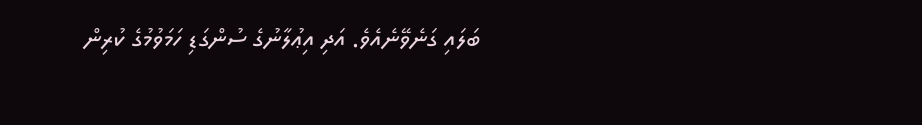ބަލައި ގަނެވޭނެއެވެ. އަދި އިޢުލާނުގެ ސުންގަޑި ހަމަވުމުގެ ކުރިން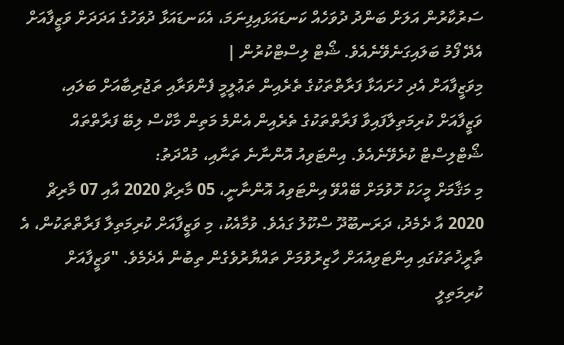ސަރުކާރުން އަލަށް ބަންދު ދުވަހެއް ކަނޑައަޅައިފިނަމަ، އެކަނޑައަޅާ ދުވަހުގެ އަދަދަށް ވަޒީފާއަށް އެދޭ ފޯމު ބަލައިގަނެވޭނެއެވެ. ޝޯޓް ލިސްޓްކުރުން |
މިވަޒީފާއަށް އެދި ހުށައަޅާ ފަރާތްތަކުގެ ތެރެއިން ތަޢުލީމީ ފެންވަރާއި ތަޖުރިބާއަށް ބަލައި، ވަޒީފާއަށް ކުރިމަތިލާފައިވާ ފަރާތްތަކުގެ ތެރެއިން އެންމެ މަތިން މާކްސް ލިބޭ ފަރާތްތައް ޝޯޓްލިސްޓް ކުރެވޭނެއެވެ. އިންޓަވިއު އޮންނާނެ ތަނާއި، މުއްދަތު:
މި މަޤާމަށް މީހަކު ހޮވުމަށް ބޭއްވޭ އިންޓަވިއު އޮންނާނީ، 05 މާރިޗް 2020 އާއި 07 މާރިޗް 2020 އާ ދެމެދު، ދަރަނބޫދޫ ސްކޫލު ގައެވެ. ވުމާއެކު، މި ވަޒީފާއަށް ކުރިމަތިލާ ފަރާތްތަކުން، އެ ތާރީޚުތަކުގައި އިންޓަވިއުއަށް ހާޒިރުވުމަށް ތައްޔާރުވެގެން ތިބުން އެދެމެވެ. "ވަޒީފާއަށް ކުރިމަތިލީ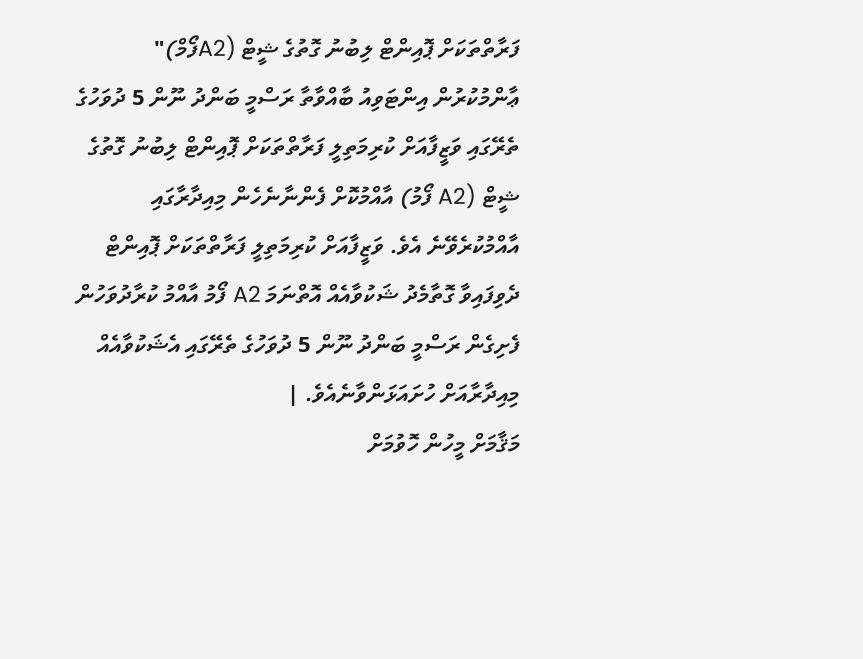ފަރާތްތަކަށް ޕޮއިންޓް ލިބުނު ގޮތުގެ ޝީޓް (A2ފޯމް)" ޢާންމުކުރުން އިންޓަވިއު ބާއްވާތާ ރަސްމީ ބަންދު ނޫން 5 ދުވަހުގެ ތެރޭގައި ވަޒީފާއަށް ކުރިމަތިލީ ފަރާތްތަކަށް ޕޮއިންޓް ލިބުނު ގޮތުގެ ޝީޓް (A2 ފޯމު) އާއްމުކޮށް ފެންނާނެހެން މިއިދާރާގައި އާއްމުކުރެވޭނެ އެވެ. ވަޒީފާއަށް ކުރިމަތިލީ ފަރާތްތަކަށް ޕޮއިންޓް ދެވިފައިވާ ގޮތާމެދު ޝަކުވާއެއް އޮތްނަމަ A2 ފޯމު އާއްމު ކުރާދުވަހުން ފެށިގެން ރަސްމީ ބަންދު ނޫން 5 ދުވަހުގެ ތެރޭގައި އެޝަކުވާއެއް މިއިދާރާއަށް ހުށައަޅަންވާނެއެވެ. |
މަޤާމަށް މީހުން ހޮވުމަށް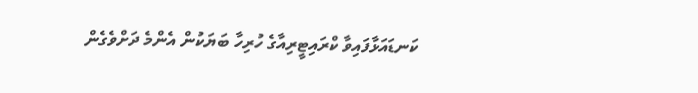ކަނޑައަޅާފައިވާ ކްރައިޓީރިއާގެ ހުރިހާ ބަޔަކުން އެންމެ ދަށްވެގެން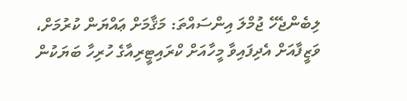ލިބެންޖެހޭ ޖުމްލަ އިންސައްތަ: މަޤާމަށް ޢައްޔަން ކުރުމަށް، ވަޒީފާއަށް އެދިފައިވާ މީހާއަށް ކްރައިޓީރިއާގެ ހުރިހާ ބަޔަކުން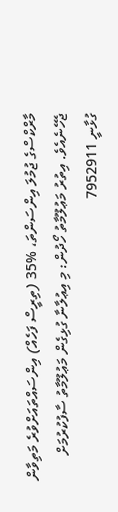މާރްކްސްގެ ޖުމުލަ އިންސަންތަ، %35 (ތިރީސް ފަހެއް) އިންސައްތައަށްވުރެ މަތިވާން ޖެހޭނެއެވެ. އިތުރު މަޢުލޫމާތު ހޯދުން: މި އިޢުލާނާ ގުޅިގެން މަޢުލޫމާތު ސާފުކުރުމަށް ގުޅާނީ 7952911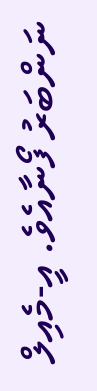ނަންބަރު ފޯނާއެވެ. އީ-މެއިލް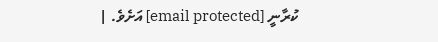ކުރާނީ [email protected] އަށެވެ. |